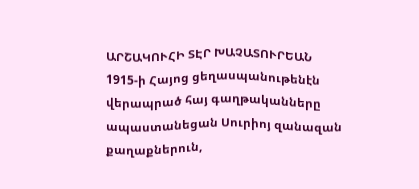ԱՐՇԱԿՈՒՀԻ ՏԷՐ ԽԱՉԱՏՈՒՐԵԱՆ
1915-ի Հայոց ցեղասպանութենէն վերապրած հայ գաղթականները ապաստանեցան Սուրիոյ զանազան քաղաքներուն,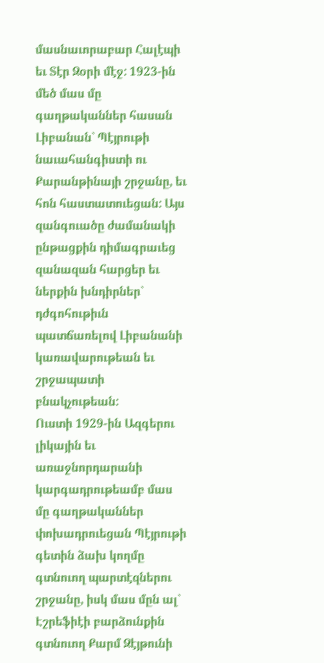մասնաւորաբար Հալէպի եւ Տէր Զօրի մէջ: 1923-ին մեծ մաս մը գաղթականներ հասան Լիբանան` Պէյրութի նաւահանգիստի ու Քարանթինայի շրջանը, եւ հոն հաստատուեցան: Այս զանգուածը ժամանակի ընթացքին դիմագրաւեց զանազան հարցեր եւ ներքին խնդիրներ` դժգոհութիւն պատճառելով Լիբանանի կառավարութեան եւ շրջապատի բնակչութեան:
Ուստի 1929-ին Ազգերու լիկային եւ առաջնորդարանի կարգադրութեամբ մաս մը գաղթականներ փոխադրուեցան Պէյրութի գետին ձախ կողմը գտնուող պարտէզներու շրջանը, իսկ մաս մըն ալ` Էշրեֆիէի բարձունքին գտնուող Քարմ Զէյթունի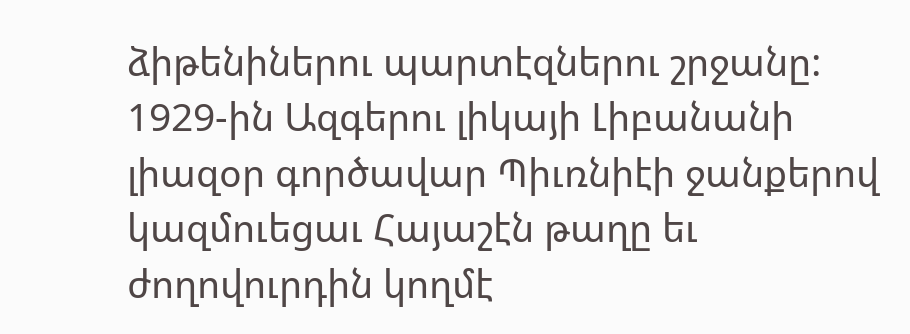ձիթենիներու պարտէզներու շրջանը: 1929-ին Ազգերու լիկայի Լիբանանի լիազօր գործավար Պիւռնիէի ջանքերով կազմուեցաւ Հայաշէն թաղը եւ ժողովուրդին կողմէ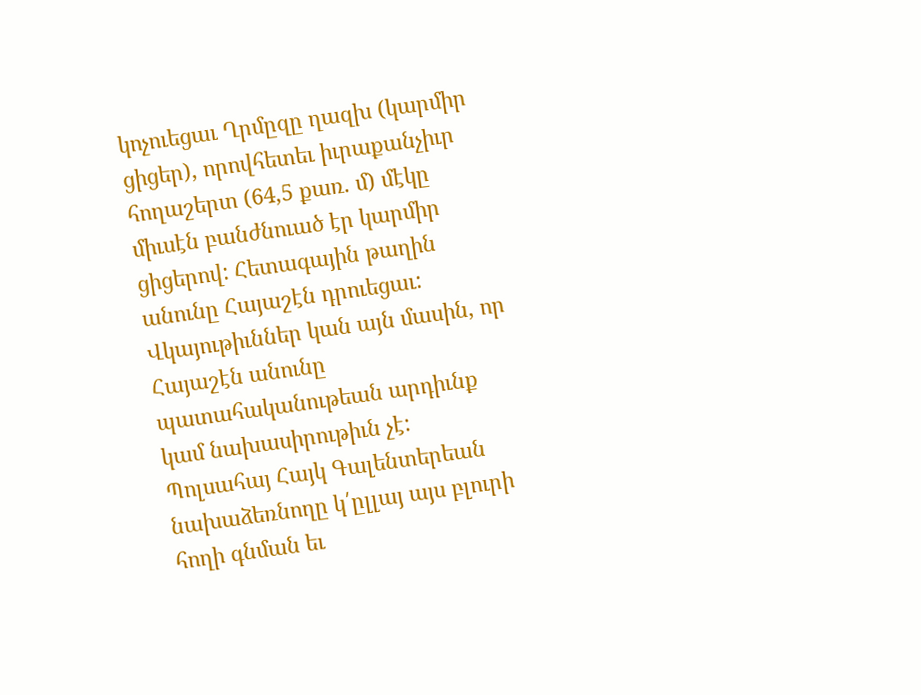կոչուեցաւ Ղրմըզը ղազխ (կարմիր ցիցեր), որովհետեւ իւրաքանչիւր հողաշերտ (64,5 քառ. մ) մէկը միւսէն բանժնուած էր կարմիր ցիցերով: Հետագային թաղին անունը Հայաշէն դրուեցաւ: Վկայութիւններ կան այն մասին, որ Հայաշէն անունը պատահականութեան արդիւնք կամ նախասիրութիւն չէ: Պոլսահայ Հայկ Գալենտերեան նախաձեռնողը կ՛ըլլայ այս բլուրի հողի գնման եւ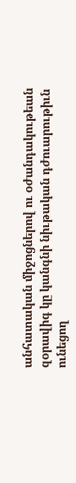անհատական միջոցներով ու օժանդակութեան զօրավիգ կը կանգնի նիւթական դժուարութիւն ունեցող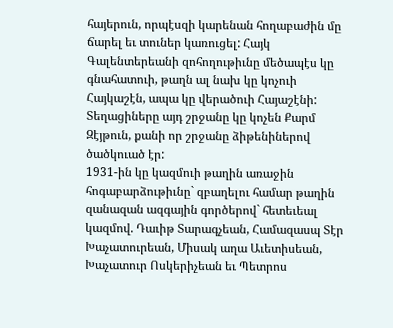հայերուն, որպէսզի կարենան հողաբաժին մը ճարել եւ տուներ կառուցել: Հայկ Գալենտերեանի զոհողութիւնը մեծապէս կը գնահատուի, թաղն ալ նախ կը կոչուի Հայկաշէն, ապա կը վերածուի Հայաշէնի:
Տեղացիները այդ շրջանը կը կոչեն Քարմ Զէյթուն, քանի որ շրջանը ձիթենիներով ծածկուած էր:
1931-ին կը կազմուի թաղին առաջին հոգաբարձութիւնը` զբաղելու համար թաղին զանազան ազգային գործերով` հետեւեալ կազմով. Դաւիթ Տարագչեան, Համազասպ Տէր Խաչատուրեան, Միսակ աղա Աւետիսեան, Խաչատուր Ոսկերիչեան եւ Պետրոս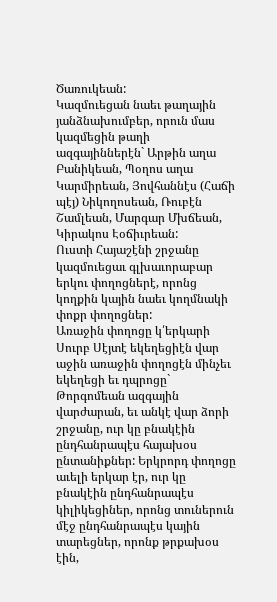Ծառուկեան:
Կազմուեցան նաեւ թաղային յանձնախումբեր, որուն մաս կազմեցին թաղի ազգայիններէն` Արթին աղա Բանիկեան, Պօղոս աղա Կարմիրեան, Յովհաննէս (Հաճի պէյ) Նիկողոսեան, Ռուբէն Շամլեան, Մարգար Մխճեան, Կիրակոս Էօճիւրեան:
Ուստի Հայաշէնի շրջանը կազմուեցաւ գլխաւորաբար երկու փողոցներէ, որոնց կողքին կային նաեւ կողմնակի փոքր փողոցներ:
Առաջին փողոցը կ՛երկարի Սուրբ Սէյտէ եկեղեցիէն վար աջին առաջին փողոցէն մինչեւ եկեղեցի եւ դպրոցը` Թորգոմեան ազգային վարժարան, եւ անկէ վար ձորի շրջանը, ուր կը բնակէին ընդհանրապէս հայախօս ընտանիքներ: Երկրորդ փողոցը աւելի երկար էր, ուր կը բնակէին ընդհանրապէս կիլիկեցիներ, որոնց տուներուն մէջ ընդհանրապէս կային տարեցներ, որոնք թրքախօս էին,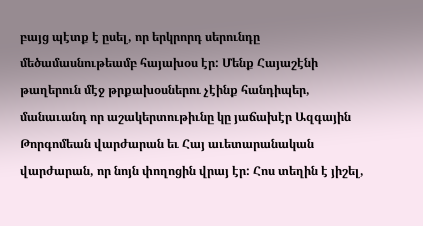բայց պէտք է ըսել, որ երկրորդ սերունդը մեծամասնութեամբ հայախօս էր: Մենք Հայաշէնի թաղերուն մէջ թրքախօսներու չէինք հանդիպեր, մանաւանդ որ աշակերտութիւնը կը յաճախէր Ազգային Թորգոմեան վարժարան եւ Հայ աւետարանական վարժարան, որ նոյն փողոցին վրայ էր: Հոս տեղին է յիշել,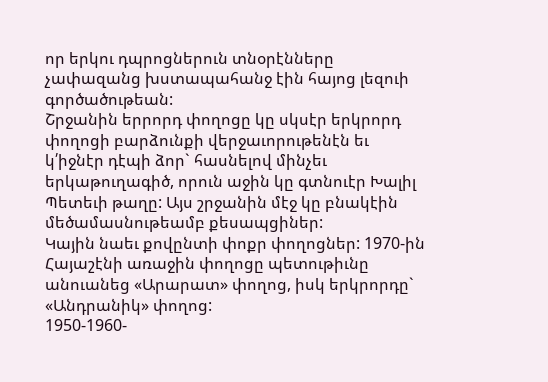որ երկու դպրոցներուն տնօրէնները չափազանց խստապահանջ էին հայոց լեզուի գործածութեան:
Շրջանին երրորդ փողոցը կը սկսէր երկրորդ փողոցի բարձունքի վերջաւորութենէն եւ կ՛իջնէր դէպի ձոր` հասնելով մինչեւ երկաթուղագիծ, որուն աջին կը գտնուէր Խալիլ Պետեւի թաղը: Այս շրջանին մէջ կը բնակէին մեծամասնութեամբ քեսապցիներ:
Կային նաեւ քովընտի փոքր փողոցներ: 1970-ին Հայաշէնի առաջին փողոցը պետութիւնը անուանեց «Արարատ» փողոց, իսկ երկրորդը` «Անդրանիկ» փողոց:
1950-1960-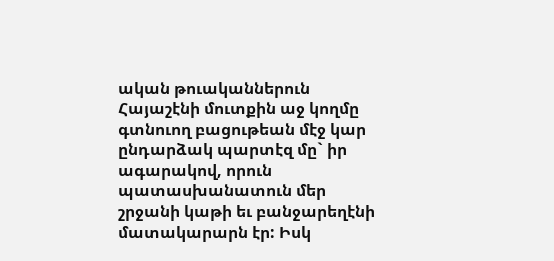ական թուականներուն Հայաշէնի մուտքին աջ կողմը գտնուող բացութեան մէջ կար ընդարձակ պարտէզ մը` իր ագարակով, որուն պատասխանատուն մեր շրջանի կաթի եւ բանջարեղէնի մատակարարն էր: Իսկ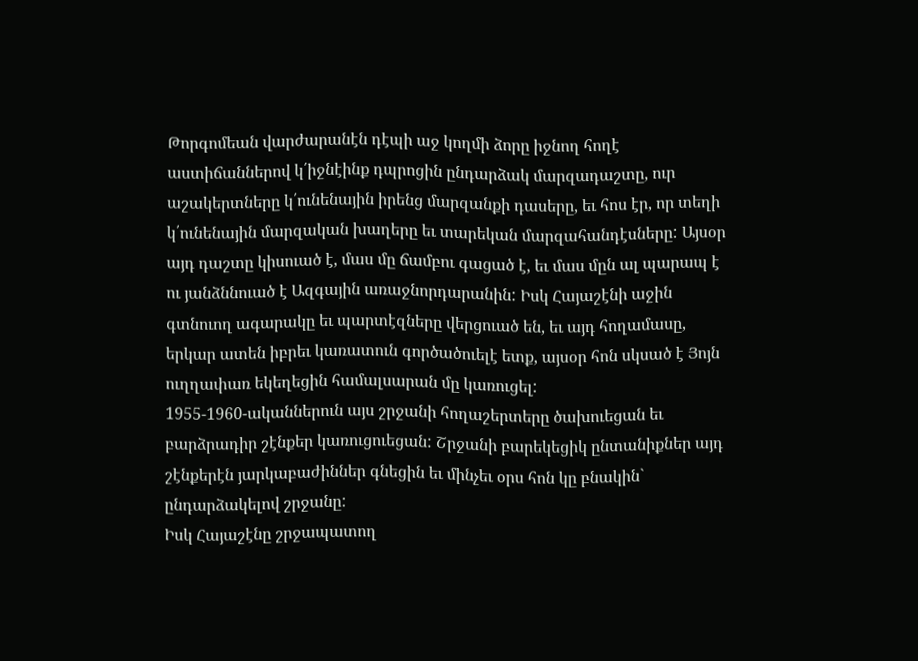Թորգոմեան վարժարանէն դէպի աջ կողմի ձորը իջնող հողէ աստիճաններով կ՛իջնէինք դպրոցին ընդարձակ մարզադաշտը, ուր աշակերտները կ՛ունենային իրենց մարզանքի դասերը, եւ հոս էր, որ տեղի կ՛ունենային մարզական խաղերը եւ տարեկան մարզահանդէսները: Այսօր այդ դաշտը կիսուած է, մաս մը ճամբու գացած է, եւ մաս մըն ալ պարապ է ու յանձննուած է Ազգային առաջնորդարանին: Իսկ Հայաշէնի աջին գտնուող ագարակը եւ պարտէզները վերցուած են, եւ այդ հողամասը, երկար ատեն իբրեւ կառատուն գործածուելէ ետք, այսօր հոն սկսած է Յոյն ուղղափառ եկեղեցին համալսարան մը կառուցել:
1955-1960-ականներուն այս շրջանի հողաշերտերը ծախուեցան եւ բարձրադիր շէնքեր կառուցուեցան: Շրջանի բարեկեցիկ ընտանիքներ այդ շէնքերէն յարկաբաժիններ գնեցին եւ մինչեւ օրս հոն կը բնակին` ընդարձակելով շրջանը:
Իսկ Հայաշէնը շրջապատող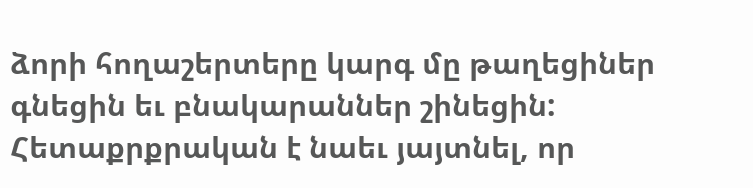ձորի հողաշերտերը կարգ մը թաղեցիներ գնեցին եւ բնակարաններ շինեցին:
Հետաքրքրական է նաեւ յայտնել, որ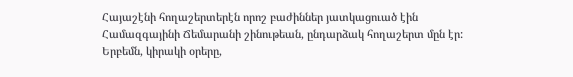Հայաշէնի հողաշերտերէն որոշ բաժիններ յատկացուած էին Համազգայինի Ճեմարանի շինութեան, ընդարձակ հողաշերտ մըն էր: Երբեմն, կիրակի օրերը,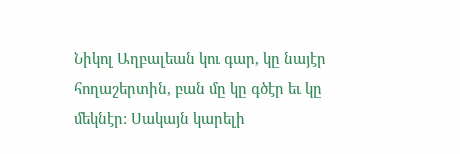Նիկոլ Աղբալեան կու գար, կը նայէր հողաշերտին, բան մը կը գծէր եւ կը մեկնէր: Սակայն կարելի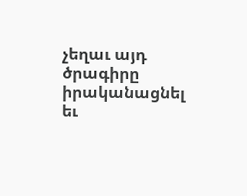չեղաւ այդ ծրագիրը իրականացնել եւ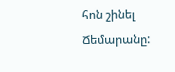հոն շինել Ճեմարանը: